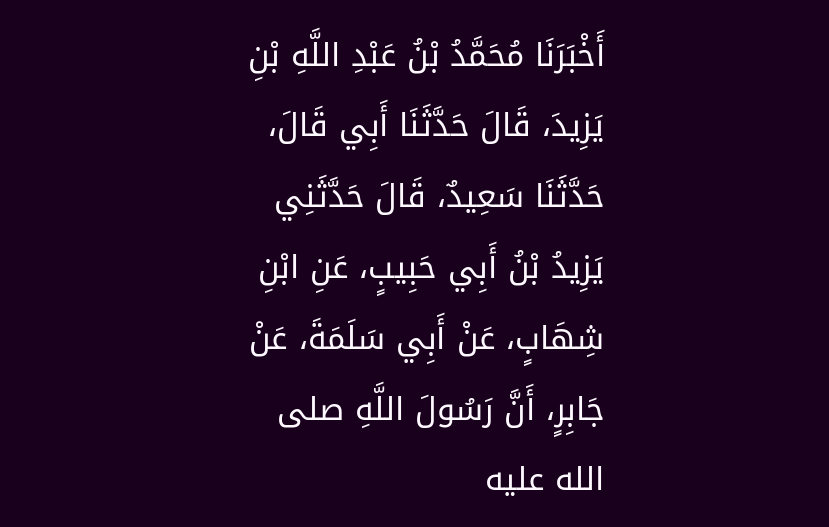أَخْبَرَنَا مُحَمَّدُ بْنُ عَبْدِ اللَّهِ بْنِ يَزِيدَ، قَالَ حَدَّثَنَا أَبِي قَالَ، حَدَّثَنَا سَعِيدٌ، قَالَ حَدَّثَنِي يَزِيدُ بْنُ أَبِي حَبِيبٍ، عَنِ ابْنِ شِهَابٍ، عَنْ أَبِي سَلَمَةَ، عَنْ جَابِرٍ، أَنَّ رَسُولَ اللَّهِ صلى الله عليه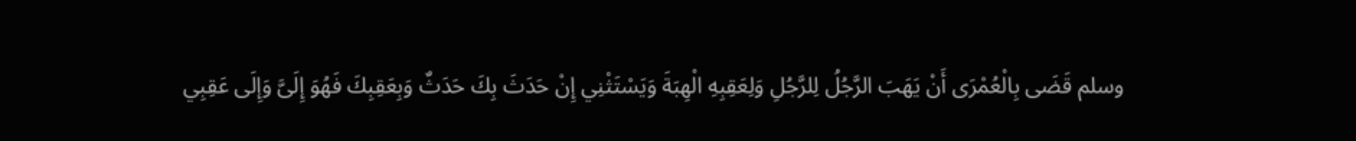وسلم قَضَى بِالْعُمْرَى أَنْ يَهَبَ الرَّجُلُ لِلرَّجُلِ وَلِعَقِبِهِ الْهِبَةَ وَيَسْتَثْنِي إِنْ حَدَثَ بِكَ حَدَثٌ وَبِعَقِبِكَ فَهُوَ إِلَىَّ وَإِلَى عَقِبِي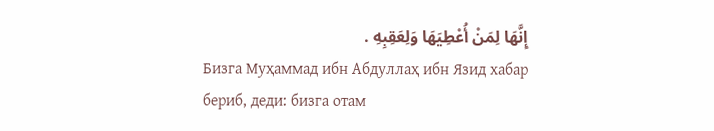إِنَّهَا لِمَنْ أُعْطِيَهَا وَلِعَقِبِهِ .
Бизга Муҳаммад ибн Абдуллаҳ ибн Язид хабар бериб, деди: бизга отам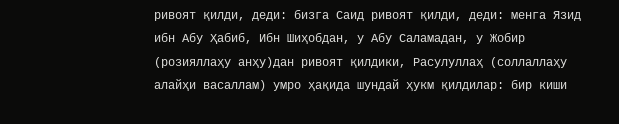ривоят қилди, деди: бизга Саид ривоят қилди, деди: менга Язид ибн Абу Ҳабиб, Ибн Шиҳобдан, у Абу Саламадан, у Жобир (розияллаҳу анҳу)дан ривоят қилдики, Расулуллаҳ (соллаллаҳу алайҳи васаллам) умро ҳақида шундай ҳукм қилдилар: бир киши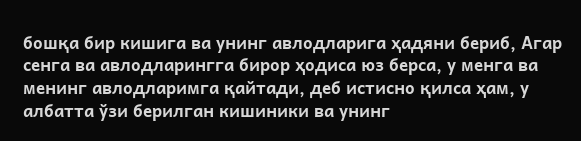бошқа бир кишига ва унинг авлодларига ҳадяни бериб, Агар сенга ва авлодларингга бирор ҳодиса юз берса, у менга ва менинг авлодларимга қайтади, деб истисно қилса ҳам, у албатта ўзи берилган кишиники ва унинг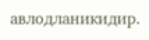авлодланикидир.